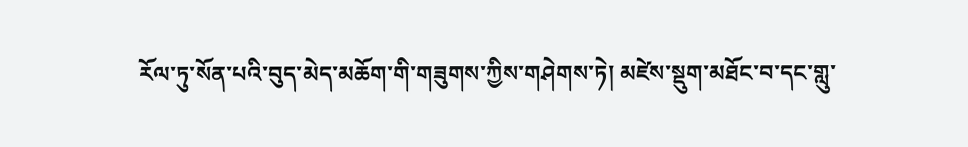རོལ་ཏུ་སོན་པའི་བུད་མེད་མཆོག་གི་གཟུགས་ཀྱིས་གཤེགས་ཏེ། མཛེས་སྡུག་མཐོང་བ་དང་གླུ་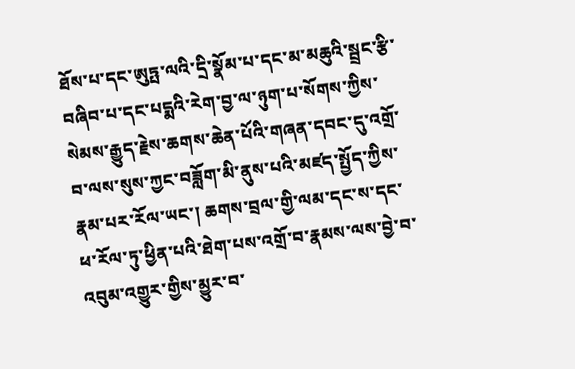ཐོས་པ་དང་ཨུཏྤ་ལའི་དྲི་སྣོམ་པ་དང་མ་མཆུའི་སྦྲང་རྩི་བཞིབ་པ་དང་པདྨའི་རེག་བྱ་ལ་ཉུག་པ་སོགས་ཀྱིས་སེམས་རྒྱུད་རྗེས་ཆགས་ཆེན་པོའི་གཞན་དབང་དུ་འགྲོ་བ་ལས་སུས་ཀྱང་བཟློག་མི་ནུས་པའི་མཛད་སྤྱོད་ཀྱིས་རྣམ་པར་རོལ་ཡང་། ཆགས་བྲལ་གྱི་ལམ་དང་ས་དང་ཕ་རོལ་ཏུ་ཕྱིན་པའི་ཐེག་པས་འགྲོ་བ་རྣམས་ལས་བྱེ་བ་འབུམ་འགྱུར་གྱིས་མྱུར་བ་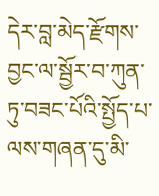དེར་བླ་མེད་རྫོགས་བྱང་ལ་སྦྱོར་བ་ཀུན་ཏུ་བཟང་པོའི་སྤྱོད་པ་ལས་གཞན་དུ་མི་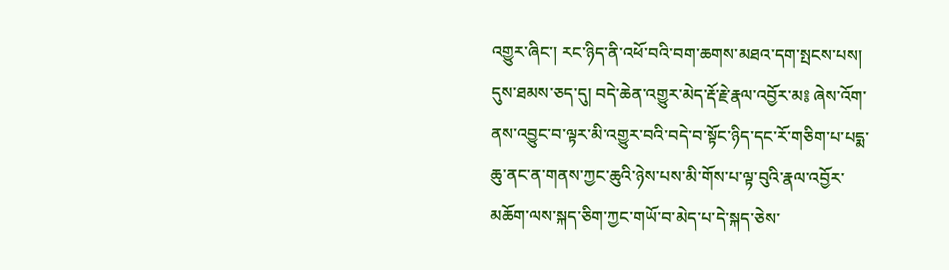འགྱུར་ཞིང་། རང་ཉིད་ནི་འཕོ་བའི་བག་ཆགས་མཐའ་དག་སྤངས་པས། དུས་ཐམས་ཅད་དུ། བདེ་ཆེན་འགྱུར་མེད་རྡོ་རྗེ་རྣལ་འབྱོར་མ༔ ཞེས་འོག་ནས་འབྱུང་བ་ལྟར་མི་འགྱུར་བའི་བདེ་བ་སྟོང་ཉིད་དང་རོ་གཅིག་པ་པདྨ་ཆུ་ནང་ན་གནས་ཀྱང་ཆུའི་ཉེས་པས་མི་གོས་པ་ལྟ་བུའི་རྣལ་འབྱོར་མཆོག་ལས་སྐད་ཅིག་ཀྱང་གཡོ་བ་མེད་པ་དེ་སྐད་ཅེས་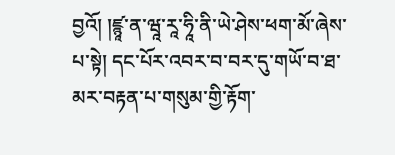བྱའོ། །ཛྙཱ་ན་ཝཱ་རཱ་ཧཱི་ནི་ཡེ་ཤེས་ཕག་མོ་ཞེས་པ་སྟེ། དང་པོར་འབར་བ་བར་དུ་གཡོ་བ་ཐ་མར་བརྟན་པ་གསུམ་གྱི་རྟོག་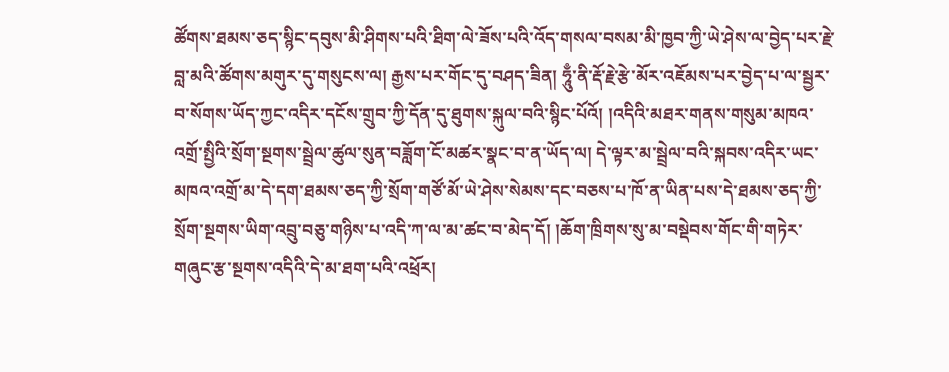ཚོགས་ཐམས་ཅད་སྙིང་དབུས་མི་ཤིགས་པའི་ཐིག་ལེ་ཟོས་པའི་འོད་གསལ་བསམ་མི་ཁྱབ་ཀྱི་ཡེ་ཤེས་ལ་བྱེད་པར་རྗེ་བླ་མའི་ཚོགས་མགུར་དུ་གསུངས་ལ། རྒྱས་པར་གོང་དུ་བཤད་ཟིན། ཧཱུྃ་ནི་རྡོ་རྗེ་རྩེ་མོར་འཇོམས་པར་བྱེད་པ་ལ་སྦྱར་བ་སོགས་ཡོད་ཀྱང་འདིར་དངོས་གྲུབ་ཀྱི་དོན་དུ་ཐུགས་སྐུལ་བའི་སྙིང་པོའོ། །འདིའི་མཐར་གནས་གསུམ་མཁའ་འགྲོ་སྤྱིའི་སྲོག་སྔགས་སྦྲེལ་ཚུལ་སུན་བཟློག་ངོ་མཚར་སྣང་བ་ན་ཡོད་ལ། དེ་ལྟར་མ་སྦྲེལ་བའི་སྐབས་འདིར་ཡང་མཁའ་འགྲོ་མ་དེ་དག་ཐམས་ཅད་ཀྱི་སྲོག་གཙོ་མོ་ཡེ་ཤེས་སེམས་དང་བཅས་པ་ཁོ་ན་ཡིན་པས་དེ་ཐམས་ཅད་ཀྱི་སྲོག་སྔགས་ཡིག་འབྲུ་བཅུ་གཉིས་པ་འདི་ཀ་ལ་མ་ཚང་བ་མེད་དོ། །ཆོག་ཁྲིགས་སུ་མ་བསྡེབས་གོང་གི་གཏེར་གཞུང་རྩ་སྔགས་འདིའི་དེ་མ་ཐག་པའི་འཕྲོར།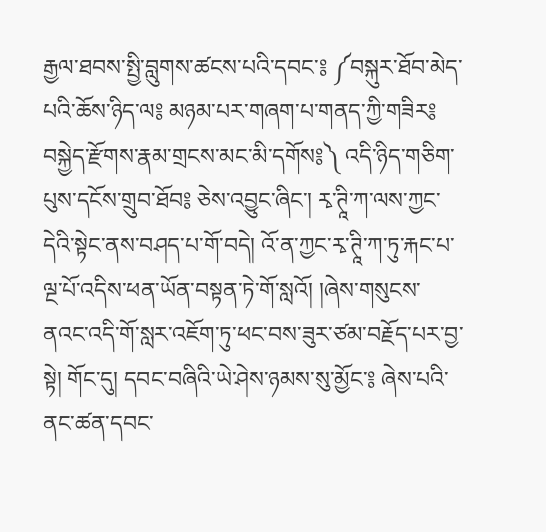རྒྱལ་ཐབས་སྤྱི་བླུགས་ཚངས་པའི་དབང་༔ ༼བསྐུར་ཐོབ་མེད་པའི་ཆོས་ཉིད་ལ༔ མཉམ་པར་གཞག་པ་གནད་ཀྱི་གཟིར༔ བསྐྱེད་རྫོགས་རྣམ་གྲངས་མང་མི་དགོས༔༽ འདི་ཉིད་གཅིག་པུས་དངོས་གྲུབ་ཐོབ༔ ཅེས་འབྱུང་ཞིང་། རྭ་ཊཱི་ཀ་ལས་ཀྱང་དེའི་སྟེང་ནས་བཤད་པ་གོ་བདེ། འོ་ན་ཀྱང་རྭ་ཊཱི་ཀ་ཏུ་རྐང་པ་ལྔ་པོ་འདིས་ཕན་ཡོན་བསྟན་ཏེ་གོ་སླའོ། །ཞེས་གསུངས་ནའང་འདི་གོ་སླར་འཇོག་ཏུ་ཕང་བས་ཟུར་ཙམ་བརྗོད་པར་བྱ་སྟེ། གོང་དུ། དབང་བཞིའི་ཡེ་ཤེས་ཉམས་སུ་མྱོང་༔ ཞེས་པའི་ནང་ཚན་དབང་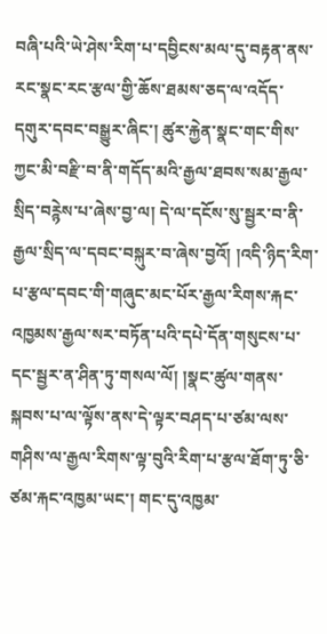བཞི་པའི་ཡེ་ཤེས་རིག་པ་དབྱིངས་མལ་དུ་བརྟན་ནས་རང་སྣང་རང་རྩལ་གྱི་ཆོས་ཐམས་ཅད་ལ་འདོད་དགུར་དབང་བསྒྱུར་ཞིང་། ཚུར་རྐྱེན་སྣང་གང་གིས་ཀྱང་མི་བརྫི་བ་ནི་གདོད་མའི་རྒྱལ་ཐབས་སམ་རྒྱལ་སྲིད་བཪྙེས་པ་ཞེས་བྱ་ལ། དེ་ལ་དངོས་སུ་སྦྱར་བ་ནི་རྒྱལ་སྲིད་ལ་དབང་བསྐུར་བ་ཞེས་བྱའོ། །འདི་ཉིད་རིག་པ་རྩལ་དབང་གི་གཞུང་མང་པོར་རྒྱལ་རིགས་རྐང་འཁྱམས་རྒྱལ་སར་བཏོན་པའི་དཔེ་དོན་གསུངས་པ་དང་སྦྱར་ན་ཤིན་ཏུ་གསལ་ལོ། །སྣང་ཚུལ་གནས་སྐབས་པ་ལ་ལྟོས་ནས་དེ་ལྟར་བཤད་པ་ཙམ་ལས་གཤིས་ལ་རྒྱལ་རིགས་ལྟ་བུའི་རིག་པ་རྩལ་ཐོག་ཏུ་ཅི་ཙམ་རྐང་འཁྱམ་ཡང་། གང་དུ་འཁྱམ་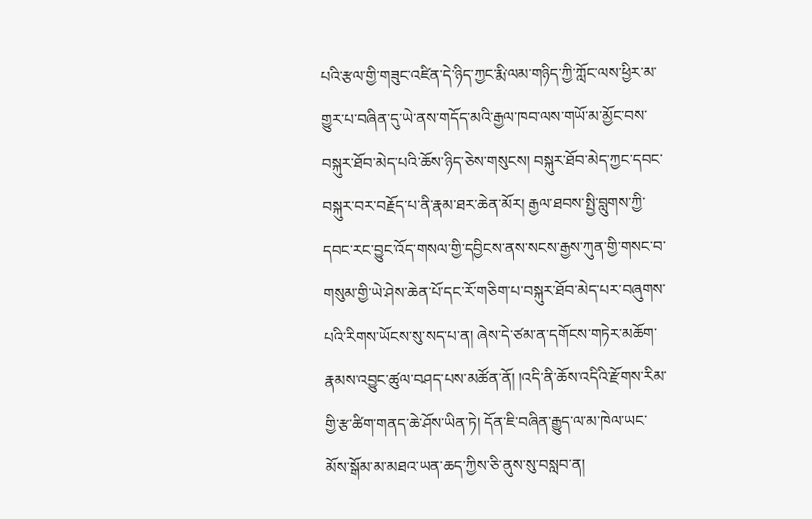པའི་རྩལ་གྱི་གཟུང་འཛིན་དེ་ཉིད་ཀྱང་རྨི་ལམ་གཉིད་ཀྱི་ཀློང་ལས་ཕྱིར་མ་གྱུར་པ་བཞིན་དུ་ཡེ་ནས་གདོད་མའི་རྒྱལ་ཁབ་ལས་གཡོ་མ་མྱོང་བས་བསྐུར་ཐོབ་མེད་པའི་ཆོས་ཉིད་ཅེས་གསུངས། བསྐུར་ཐོབ་མེད་ཀྱང་དབང་བསྐུར་བར་བརྗོད་པ་ནི་རྣམ་ཐར་ཆེན་མོར། རྒྱལ་ཐབས་སྤྱི་བླུགས་ཀྱི་དབང་རང་བྱུང་འོད་གསལ་གྱི་དབྱིངས་ནས་སངས་རྒྱས་ཀུན་གྱི་གསང་བ་གསུམ་གྱི་ཡེ་ཤེས་ཆེན་པོ་དང་རོ་གཅིག་པ་བསྐུར་ཐོབ་མེད་པར་བཞུགས་པའི་རིགས་ཡོངས་སུ་སད་པ་ན། ཞེས་དེ་ཙམ་ན་དགོངས་གཏེར་མཆོག་རྣམས་འབྱུང་ཚུལ་བཤད་པས་མཚོན་ནོ། །འདི་ནི་ཆོས་འདིའི་རྫོགས་རིམ་གྱི་རྩ་ཚིག་གནད་ཆེ་ཤོས་ཡིན་ཏེ། དོན་ཇི་བཞིན་རྒྱུད་ལ་མ་ཁེལ་ཡང་མོས་སྒོམ་མ་མཐའ་ཡན་ཆད་ཀྱིས་ཅི་ནུས་སུ་བསླབ་ན།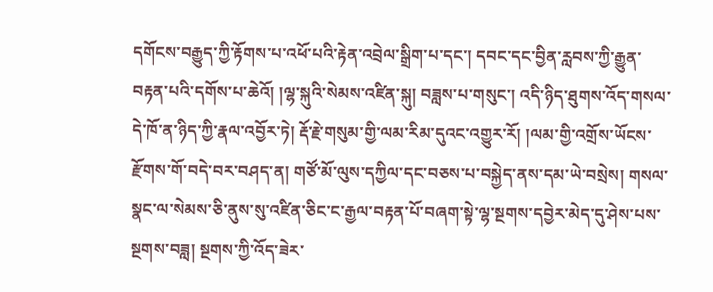དགོངས་བརྒྱུད་ཀྱི་རྟོགས་པ་འཕོ་པའི་རྟེན་འབྲེལ་སྒྲིག་པ་དང་། དབང་དང་བྱིན་ཪླབས་ཀྱི་རྒྱུན་བརྟན་པའི་དགོས་པ་ཆེའོ། །ལྷ་སྐུའི་སེམས་འཛིན་སྐུ། བཟླས་པ་གསུང་། འདི་ཉིད་ཐུགས་འོད་གསལ་དེ་ཁོ་ན་ཉིད་ཀྱི་རྣལ་འབྱོར་ཏེ། རྡོ་རྗེ་གསུམ་གྱི་ལམ་རིམ་དུའང་འགྱུར་རོ། །ལམ་གྱི་འགྲོས་ཡོངས་རྫོགས་གོ་བདེ་བར་བཤད་ན། གཙོ་མོ་ལུས་དཀྱིལ་དང་བཅས་པ་བསྐྱེད་ནས་དམ་ཡེ་བསྲེས། གསལ་སྣང་ལ་སེམས་ཅི་ནུས་སུ་འཛིན་ཅིང་ང་རྒྱལ་བརྟན་པོ་བཞག་སྟེ་ལྷ་སྔགས་དབྱེར་མེད་དུ་ཤེས་པས་སྔགས་བཟླ། སྔགས་ཀྱི་འོད་ཟེར་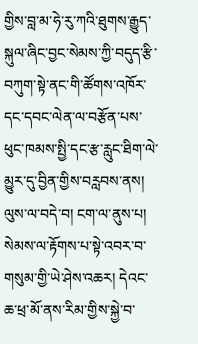གྱིས་བླ་མ་ཧེ་རུ་ཀའི་ཐུགས་རྒྱུད་སྐུལ་ཞིང་བྱང་སེམས་ཀྱི་བདུད་རྩི་བཀུག་སྟེ་ནང་གི་ཚོགས་འཁོར་དང་དབང་ལེན་ལ་བརྩོན་པས་ཕུང་ཁམས་སྤྱི་དང་རྩ་རླུང་ཐིག་ལེ་མྱུར་དུ་བྱིན་གྱིས་བཪླབས་ནས། ལུས་ལ་བདེ་བ། ངག་ལ་ནུས་པ། སེམས་ལ་རྟོགས་པ་སྟེ་འབར་བ་གསུམ་གྱི་ཡེ་ཤེས་འཆར། དེའང་ཆ་ཕྲ་མོ་ནས་རིམ་གྱིས་སྐྱེ་བ་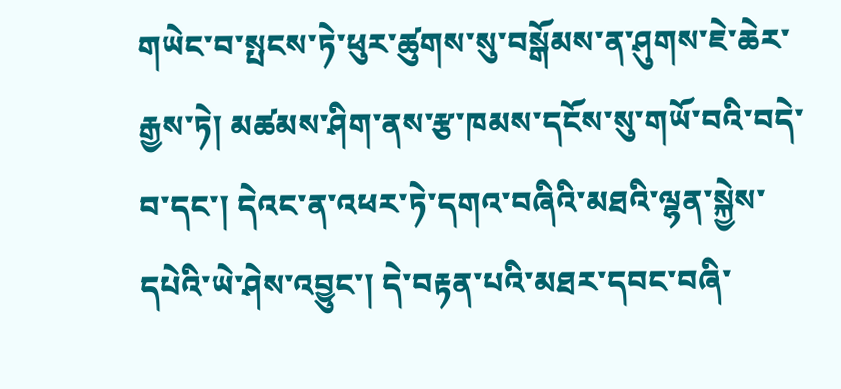གཡེང་བ་སྤངས་ཏེ་ཕུར་ཚུགས་སུ་བསྒོམས་ན་ཤུགས་ཇེ་ཆེར་རྒྱས་ཏེ། མཚམས་ཤིག་ནས་རྩ་ཁམས་དངོས་སུ་གཡོ་བའི་བདེ་བ་དང་། དེའང་ན་འཕར་ཏེ་དགའ་བཞིའི་མཐའི་ལྷན་སྐྱེས་དཔེའི་ཡེ་ཤེས་འབྱུང་། དེ་བརྟན་པའི་མཐར་དབང་བཞི་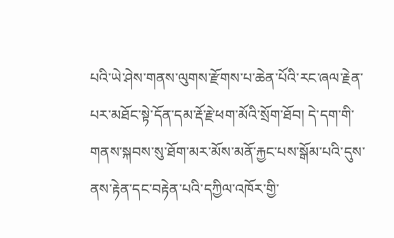པའི་ཡེ་ཤེས་གནས་ལུགས་རྫོགས་པ་ཆེན་པོའི་རང་ཞལ་རྗེན་པར་མཐོང་སྟེ་དོན་དམ་རྡོ་རྗེ་ཕག་མོའི་སྲོག་ཐོབ། དེ་དག་གི་གནས་སྐབས་སུ་ཐོག་མར་མོས་མནོ་རྐྱང་པས་སྒོམ་པའི་དུས་ནས་རྟེན་དང་བརྟེན་པའི་དཀྱིལ་འཁོར་གྱི་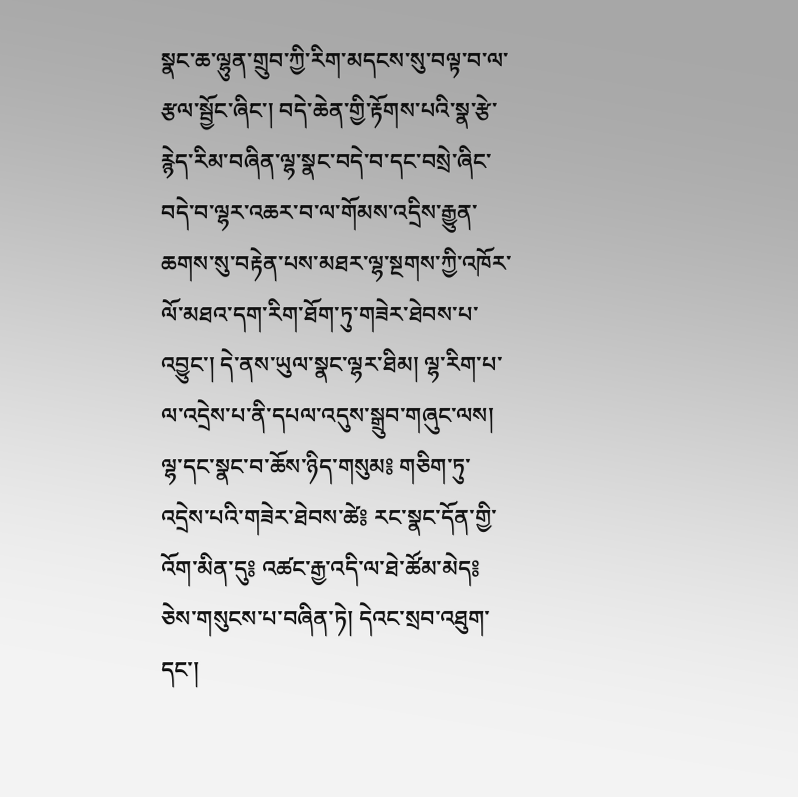སྣང་ཆ་ལྷུན་གྲུབ་ཀྱི་རིག་མདངས་སུ་བལྟ་བ་ལ་རྩལ་སྦྱོང་ཞིང་། བདེ་ཆེན་གྱི་རྟོགས་པའི་སྣ་རྩེ་རྙེད་རིམ་བཞིན་ལྷ་སྣང་བདེ་བ་དང་བསྲེ་ཞིང་བདེ་བ་ལྷར་འཆར་བ་ལ་གོམས་འདྲིས་རྒྱུན་ཆགས་སུ་བརྟེན་པས་མཐར་ལྷ་སྔགས་ཀྱི་འཁོར་ལོ་མཐའ་དག་རིག་ཐོག་ཏུ་གཟེར་ཐེབས་པ་འབྱུང་། དེ་ནས་ཡུལ་སྣང་ལྷར་ཐིམ། ལྷ་རིག་པ་ལ་འདྲེས་པ་ནི་དཔལ་འདུས་སྒྲུབ་གཞུང་ལས། ལྷ་དང་སྣང་བ་ཆོས་ཉིད་གསུམ༔ གཅིག་ཏུ་འདྲེས་པའི་གཟེར་ཐེབས་ཚེ༔ རང་སྣང་དོན་གྱི་འོག་མིན་དུ༔ འཚང་རྒྱ་འདི་ལ་ཐེ་ཚོམ་མེད༔ ཅེས་གསུངས་པ་བཞིན་ཏེ། དེའང་སྲབ་འཐུག་དང་།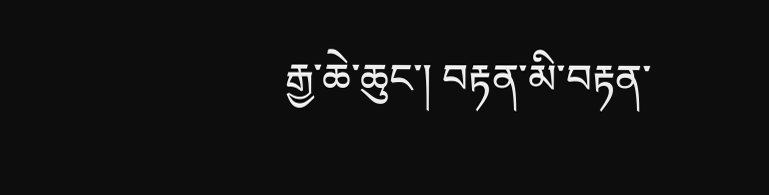རྒྱ་ཆེ་ཆུང་། བརྟན་མི་བརྟན་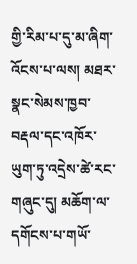གྱི་རིམ་པ་དུ་མ་ཞིག་འོངས་པ་ལས། མཐར་སྣང་སེམས་ཁྱབ་བརྡལ་དང་འཁོར་ཡུག་ཏུ་འདྲེས་ཚེ་རང་གཞུང་དུ། མཆོག་ལ་དགོངས་པ་གཡོ་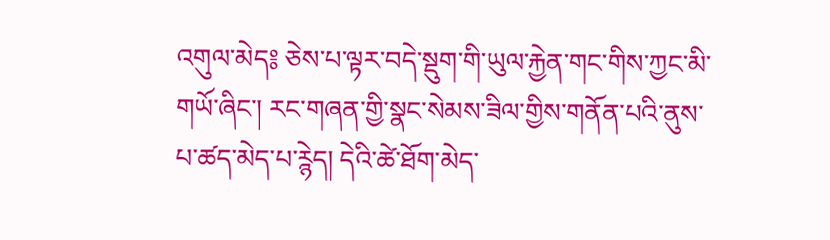འགུལ་མེད༔ ཅེས་པ་ལྟར་བདེ་སྡུག་གི་ཡུལ་རྐྱེན་གང་གིས་ཀྱང་མི་གཡོ་ཞིང་། རང་གཞན་གྱི་སྣང་སེམས་ཟིལ་གྱིས་གནོན་པའི་ནུས་པ་ཚད་མེད་པ་ཪྙེད། དེའི་ཚེ་ཐོག་མེད་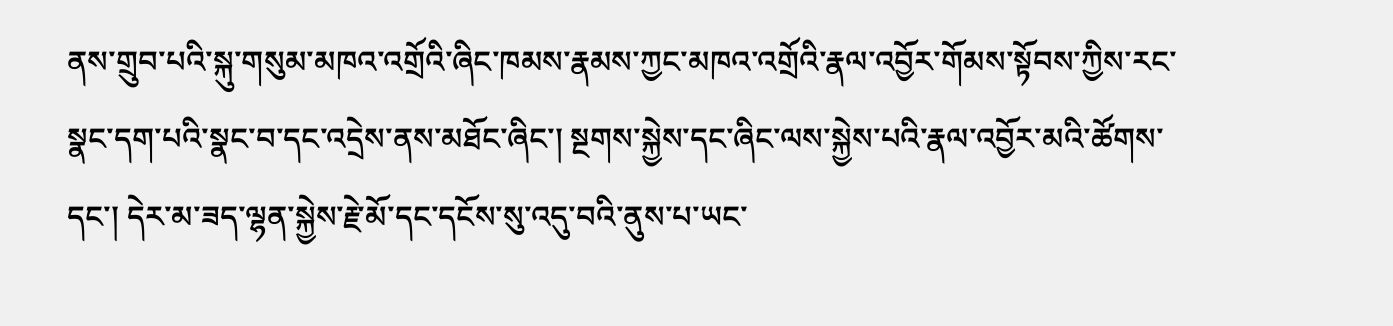ནས་གྲུབ་པའི་སྐུ་གསུམ་མཁའ་འགྲོའི་ཞིང་ཁམས་རྣམས་ཀྱང་མཁའ་འགྲོའི་རྣལ་འབྱོར་གོམས་སྟོབས་ཀྱིས་རང་སྣང་དག་པའི་སྣང་བ་དང་འདྲེས་ནས་མཐོང་ཞིང་། སྔགས་སྐྱེས་དང་ཞིང་ལས་སྐྱེས་པའི་རྣལ་འབྱོར་མའི་ཚོགས་དང་། དེར་མ་ཟད་ལྷན་སྐྱེས་རྗེ་མོ་དང་དངོས་སུ་འདུ་བའི་ནུས་པ་ཡང་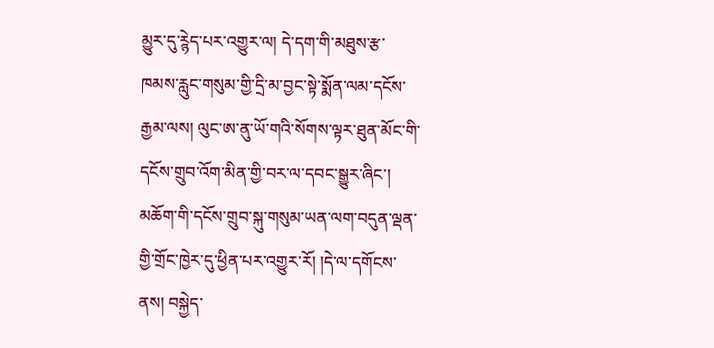མྱུར་དུ་ཪྙེད་པར་འགྱུར་ལ། དེ་དག་གི་མཐུས་རྩ་ཁམས་རླུང་གསུམ་གྱི་དྲི་མ་བྱང་སྟེ་སྨོན་ལམ་དངོས་རྒྱམ་ལས། ལུང་ཨ་ནུ་ཡོ་གའི་སོགས་ལྟར་ཐུན་མོང་གི་དངོས་གྲུབ་འོག་མིན་གྱི་བར་ལ་དབང་སྒྱུར་ཞིང་། མཆོག་གི་དངོས་གྲུབ་སྐུ་གསུམ་ཡན་ལག་བདུན་ལྡན་གྱི་གྲོང་ཁྱེར་དུ་ཕྱིན་པར་འགྱུར་རོ། །དེ་ལ་དགོངས་ནས། བསྐྱེད་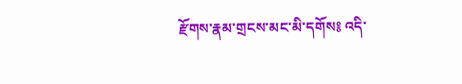རྫོགས་རྣམ་གྲངས་མང་མི་དགོས༔ འདི་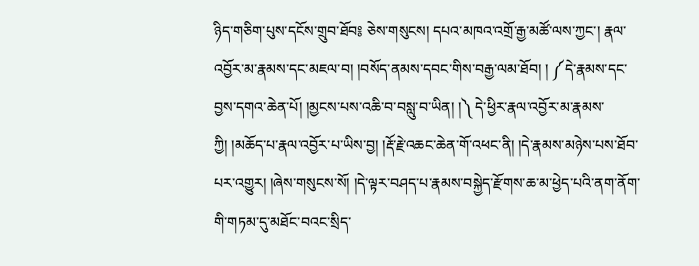ཉིད་གཅིག་པུས་དངོས་གྲུབ་ཐོབ༔ ཅེས་གསུངས། དཔའ་མཁའ་འགྲོ་རྒྱ་མཚོ་ལས་ཀྱང་། རྣལ་འབྱོར་མ་རྣམས་དང་མཇལ་བ། །བསོད་ནམས་དབང་གིས་བརྒྱ་ལམ་ཐོབ། ། ༼དེ་རྣམས་དང་བྱས་དགའ་ཆེན་པོ། །མྱངས་པས་འཆི་བ་བསླུ་བ་ཡིན། །༽ དེ་ཕྱིར་རྣལ་འབྱོར་མ་རྣམས་ཀྱི། །མཆོད་པ་རྣལ་འབྱོར་པ་ཡིས་བྱ། །རྡོ་རྗེ་འཆང་ཆེན་གོ་འཕང་ནི། །དེ་རྣམས་མཉེས་པས་ཐོབ་པར་འགྱུར། །ཞེས་གསུངས་སོ། །དེ་ལྟར་བཤད་པ་རྣམས་བསྐྱེད་རྫོགས་ཆ་མ་ཕྱེད་པའི་ནག་ནོག་གི་གཏམ་དུ་མཐོང་བའང་སྲིད་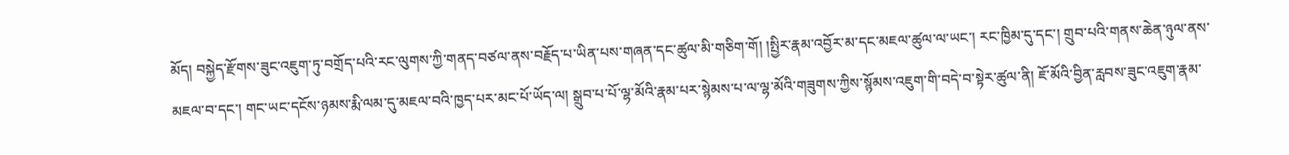མོད། བསྐྱེད་རྫོགས་ཟུང་འཇུག་ཏུ་བགྲོད་པའི་རང་ལུགས་ཀྱི་གནད་བཙལ་ནས་བརྗོད་པ་ཡིན་པས་གཞན་དང་ཚུལ་མི་གཅིག་གོ། །སྤྱིར་རྣམ་འབྱོར་མ་དང་མཇལ་ཚུལ་ལ་ཡང་། རང་ཁྱིམ་དུ་དང་། གྲུབ་པའི་གནས་ཆེན་ཉུལ་ནས་མཇལ་བ་དང་། གང་ཡང་དངོས་ཉམས་རྨི་ལམ་དུ་མཇལ་བའི་ཁྱད་པར་མང་པོ་ཡོད་ལ། སྒྲུབ་པ་པོ་ལྷ་མོའི་རྣམ་པར་སྙེམས་པ་ལ་ལྷ་མོའི་གཟུགས་ཀྱིས་སྙོམས་འཇུག་གི་བདེ་བ་སྟེར་ཚུལ་ནི། ཇོ་མོའི་བྱིན་རླབས་ཟུང་འཇུག་རྣམ་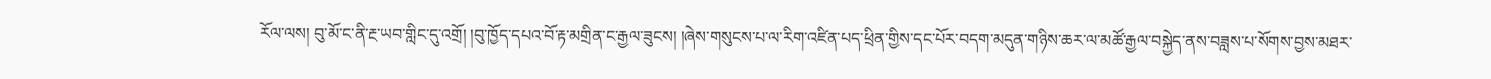རོལ་ལས། བུ་མོ་ང་ནི་རྔ་ཡབ་གླིང་དུ་འགྲོ། །བུ་ཁྱོད་དཔའ་བོ་རྟ་མགྲིན་ང་རྒྱལ་ཟུངས། །ཞེས་གསུངས་པ་ལ་རིག་འཛིན་པད་ཕྲིན་གྱིས་དང་པོར་བདག་མདུན་གཉིས་ཆར་ལ་མཚོ་རྒྱལ་བསྐྱེད་ནས་བཟླས་པ་སོགས་བྱས་མཐར་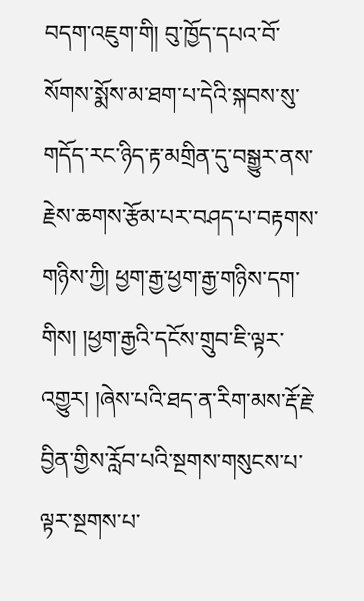བདག་འཇུག་གི། བུ་ཁྱོད་དཔའ་བོ་སོགས་སྨོས་མ་ཐག་པ་དེའི་སྐབས་སུ་གདོད་རང་ཉིད་རྟ་མགྲིན་དུ་བསྒྱུར་ནས་རྗེས་ཆགས་རྩོམ་པར་བཤད་པ་བརྟགས་གཉིས་ཀྱི། ཕྱག་རྒྱ་ཕྱག་རྒྱ་གཉིས་དག་གིས། །ཕྱག་རྒྱའི་དངོས་གྲུབ་ཇི་ལྟར་འགྱུར། །ཞེས་པའི་ཐད་ན་རིག་མས་རྡོ་རྗེ་བྱིན་གྱིས་ཪློབ་པའི་སྔགས་གསུངས་པ་ལྟར་སྔགས་པ་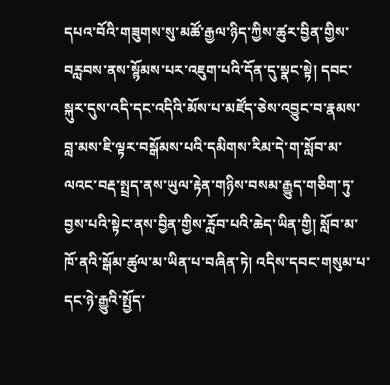དཔའ་བོའི་གཟུགས་སུ་མཚོ་རྒྱལ་ཉིད་ཀྱིས་ཚུར་བྱིན་གྱིས་བཪླབས་ནས་སྙོམས་པར་འཇུག་པའི་དོན་དུ་སྣང་སྟེ། དབང་སྐུར་དུས་འདི་དང་འདིའི་མོས་པ་མཛོད་ཅེས་འབྱུང་བ་རྣམས་བླ་མས་ཇི་ལྟར་བསྒོམས་པའི་དམིགས་རིམ་དེ་ག་སློབ་མ་ལའང་བརྡ་སྤྲད་ནས་ཡུལ་རྟེན་གཉིས་བསམ་རྒྱུད་གཅིག་ཏུ་བྱས་པའི་སྟེང་ནས་བྱིན་གྱིས་ཪློབ་པའི་ཆེད་ཡིན་གྱི། སློབ་མ་ཁོ་ནའི་སྒོམ་ཚུལ་མ་ཡིན་པ་བཞིན་ཏེ། འདིས་དབང་གསུམ་པ་དང་ཉེ་རྒྱུའི་སྤྱོད་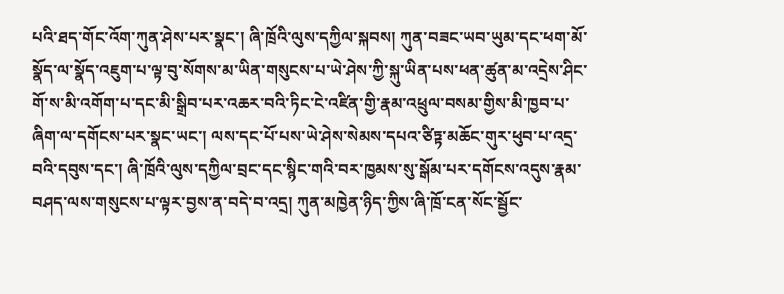པའི་ཐད་གོང་འོག་ཀུན་ཤེས་པར་སྣང་། ཞི་ཁྲོའི་ལུས་དཀྱིལ་སྐབས། ཀུན་བཟང་ཡབ་ཡུམ་དང་ཕག་མོ་སྣོད་ལ་སྣོད་འཇུག་པ་ལྟ་བུ་སོགས་མ་ཡིན་གསུངས་པ་ཡེ་ཤེས་ཀྱི་སྐུ་ཡིན་པས་ཕན་ཚུན་མ་འདྲེས་ཤིང་གོ་ས་མི་འགོག་པ་དང་མི་སྒྲིབ་པར་འཆར་བའི་ཏིང་ངེ་འཛིན་གྱི་རྣམ་འཕྲུལ་བསམ་གྱིས་མི་ཁྱབ་པ་ཞིག་ལ་དགོངས་པར་སྣང་ཡང་། ལས་དང་པོ་པས་ཡེ་ཤེས་སེམས་དཔའ་ཙིཏྟ་མཆོང་གུར་ཕུབ་པ་འདྲ་བའི་དབུས་དང་། ཞི་ཁྲོའི་ལུས་དཀྱིལ་བྲང་དང་སྙིང་གའི་བར་ཁྱམས་སུ་སྒོམ་པར་དགོངས་འདུས་རྣམ་བཤད་ལས་གསུངས་པ་ལྟར་བྱས་ན་བདེ་བ་འདྲ། ཀུན་མཁྱེན་ཉིད་ཀྱིས་ཞི་ཁྲོ་ངན་སོང་སྦྱོང་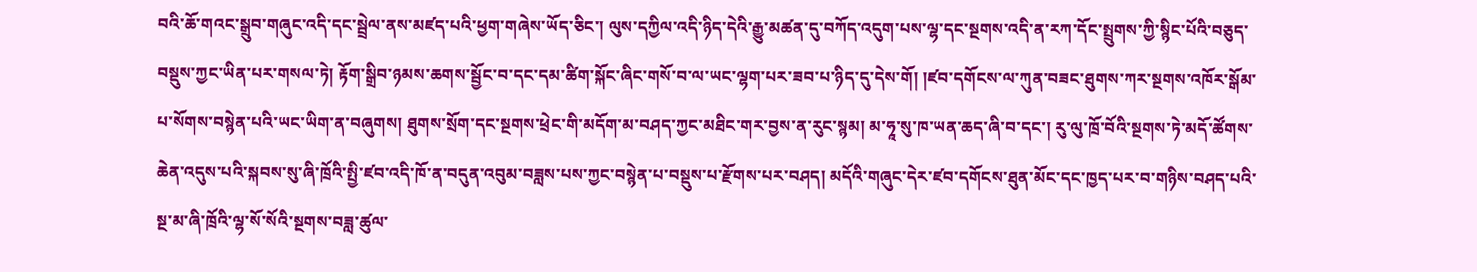བའི་ཆོ་གའང་སྒྲུབ་གཞུང་འདི་དང་སྦྲེལ་ནས་མཛད་པའི་ཕྱག་གཞེས་ཡོད་ཅིང་། ལུས་དཀྱིལ་འདི་ཉིད་དེའི་རྒྱུ་མཚན་དུ་བཀོད་འདུག་པས་ལྷ་དང་སྔགས་འདི་ན་རཀ་དོང་སྤྲུགས་ཀྱི་སྙིང་པོའི་བཅུད་བསྡུས་ཀྱང་ཡིན་པར་གསལ་ཏེ། རྟོག་སྒྲིབ་ཉམས་ཆགས་སྦྱོང་བ་དང་དམ་ཚིག་སྐོང་ཞིང་གསོ་བ་ལ་ཡང་ལྷག་པར་ཟབ་པ་ཉིད་དུ་དེས་གོ། །ཛབ་དགོངས་ལ་ཀུན་བཟང་ཐུགས་ཀར་སྔགས་འཁོར་སྒོམ་པ་སོགས་བསྙེན་པའི་ཡང་ཡིག་ན་བཞུགས། ཐུགས་སྲོག་དང་སྔགས་ཕྲེང་གི་མདོག་མ་བཤད་ཀྱང་མཐིང་གར་བྱས་ན་རུང་སྙམ། མ་ཧཱ་སུ་ཁ་ཡན་ཆད་ཞི་བ་དང་། རུ་ལུ་ཁྲོ་བོའི་སྔགས་ཏེ་མདོ་ཚོགས་ཆེན་འདུས་པའི་སྐབས་སུ་ཞི་ཁྲོའི་སྤྱི་ཛབ་འདི་ཁོ་ན་བདུན་འབུམ་བཟླས་པས་ཀྱང་བསྙེན་པ་བསྡུས་པ་རྫོགས་པར་བཤད། མདོའི་གཞུང་དེར་ཛབ་དགོངས་ཐུན་མོང་དང་ཁྱད་པར་བ་གཉིས་བཤད་པའི་སྔ་མ་ཞི་ཁྲོའི་ལྷ་སོ་སོའི་སྔགས་བཟླ་ཚུལ་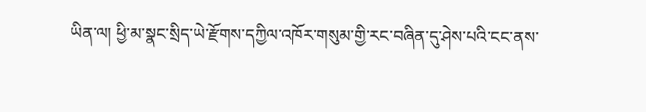ཡིན་ལ། ཕྱི་མ་སྣང་སྲིད་ཡེ་རྫོགས་དཀྱིལ་འཁོར་གསུམ་གྱི་རང་བཞིན་དུ་ཤེས་པའི་ངང་ནས་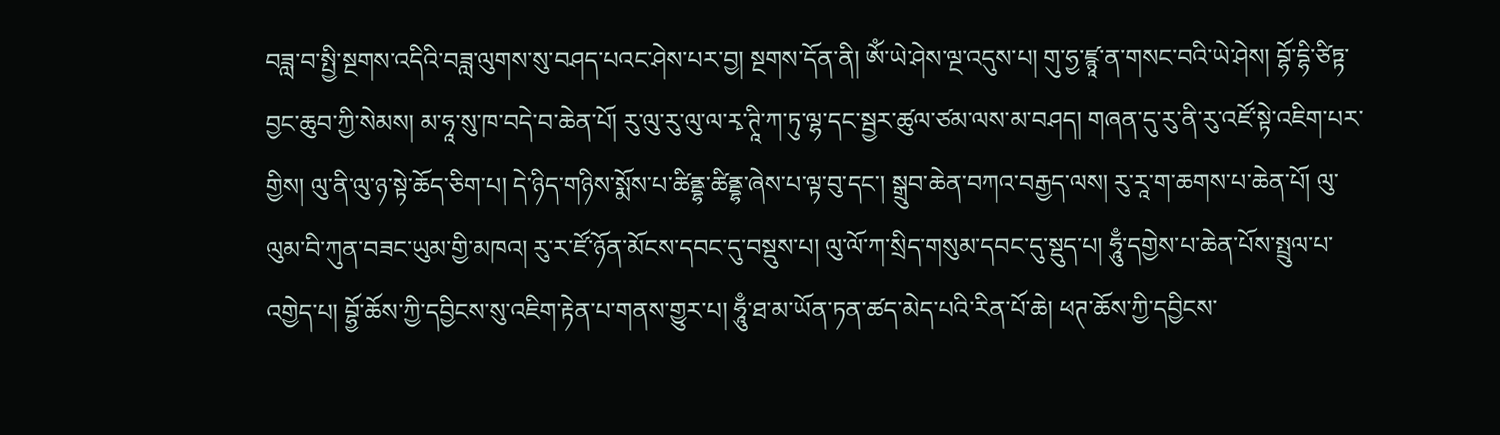བཟླ་བ་སྤྱི་སྔགས་འདིའི་བཟླ་ལུགས་སུ་བཤད་པའང་ཤེས་པར་བྱ། སྔགས་དོན་ནི། ཨོཾ་ཡེ་ཤེས་ལྔ་འདུས་པ། གུ་ཧྱ་ཛྙཱ་ན་གསང་བའི་ཡེ་ཤེས། བྷོ་དྷི་ཙིཏྟ་བྱང་ཆུབ་ཀྱི་སེམས། མ་ཧཱ་སུ་ཁ་བདེ་བ་ཆེན་པོ། རུ་ལུ་རུ་ལུ་ལ་རྭ་ཊཱི་ཀ་ཏུ་ལྷ་དང་སྦྱར་ཚུལ་ཙམ་ལས་མ་བཤད། གཞན་དུ་རུ་ནི་རུ་འཛོ་སྟེ་འཇིག་པར་གྱིས། ལུ་ནི་ལུ་ཉ་སྟེ་ཆོད་ཅིག་པ། དེ་ཉིད་གཉིས་སྨོས་པ་ཚིནྡྷ་ཚིནྡྷ་ཞེས་པ་ལྟ་བུ་དང་། སྒྲུབ་ཆེན་བཀའ་བརྒྱད་ལས། རུ་རཱ་ག་ཆགས་པ་ཆེན་པོ། ལུ་ལུམ་བི་ཀུན་བཟང་ཡུམ་གྱི་མཁའ། རུ་ར་ཛོ་ཉོན་མོངས་དབང་དུ་བསྡུས་པ། ལུ་ལོ་ཀ་སྲིད་གསུམ་དབང་དུ་སྡུད་པ། ཧཱུྃ་དགྱེས་པ་ཆེན་པོས་སྤྲུལ་པ་འགྱེད་པ། བྷྱོ་ཆོས་ཀྱི་དབྱིངས་སུ་འཇིག་རྟེན་པ་གནས་གྱུར་པ། ཧཱུྃ་ཐ་མ་ཡོན་ཏན་ཚད་མེད་པའི་རིན་པོ་ཆེ། ཕཊ་ཆོས་ཀྱི་དབྱིངས་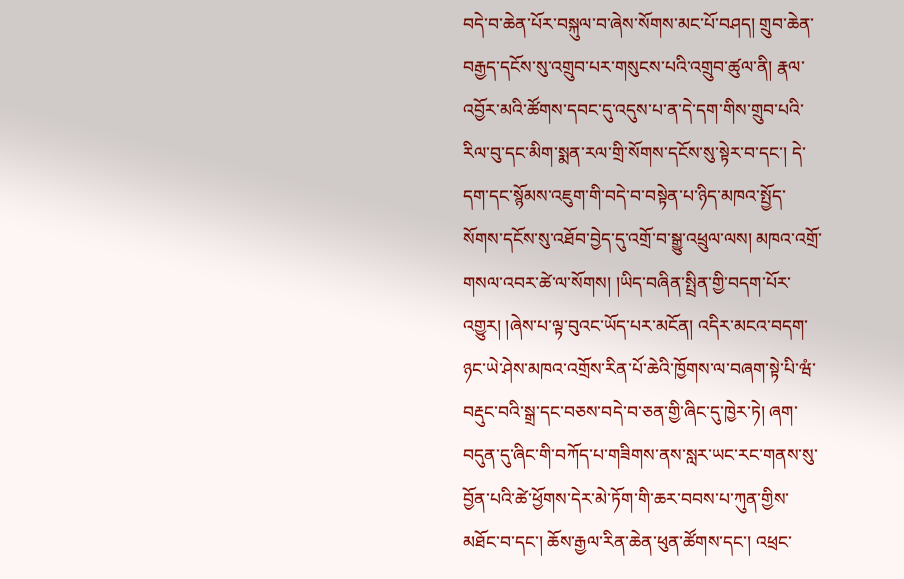བདེ་བ་ཆེན་པོར་བསྐུལ་བ་ཞེས་སོགས་མང་པོ་བཤད། གྲུབ་ཆེན་བརྒྱད་དངོས་སུ་འགྲུབ་པར་གསུངས་པའི་འགྲུབ་ཚུལ་ནི། རྣལ་འབྱོར་མའི་ཚོགས་དབང་དུ་འདུས་པ་ན་དེ་དག་གིས་གྲུབ་པའི་རིལ་བུ་དང་མིག་སྨན་རལ་གྲི་སོགས་དངོས་སུ་སྟེར་བ་དང་། དེ་དག་དང་སྙོམས་འཇུག་གི་བདེ་བ་བསྟེན་པ་ཉིད་མཁའ་སྤྱོད་སོགས་དངོས་སུ་འཐོབ་བྱེད་དུ་འགྲོ་བ་སྒྱུ་འཕྲུལ་ལས། མཁའ་འགྲོ་གསལ་འབར་ཚེ་ལ་སོགས། །ཡིད་བཞིན་སྤྲིན་གྱི་བདག་པོར་འགྱུར། །ཞེས་པ་ལྟ་བུའང་ཡོད་པར་མངོན། འདིར་མངའ་བདག་ཉང་ཡེ་ཤེས་མཁའ་འགྲོས་རིན་པོ་ཆེའི་ཁྱོགས་ལ་བཞག་སྟེ་པི་ཝཾ་བརྡུང་བའི་སྒྲ་དང་བཅས་བདེ་བ་ཅན་གྱི་ཞིང་དུ་ཁྱེར་ཏེ། ཞག་བདུན་དུ་ཞིང་གི་བཀོད་པ་གཟིགས་ནས་སླར་ཡང་རང་གནས་སུ་བྱོན་པའི་ཚེ་ཕྱོགས་དེར་མེ་ཏོག་གི་ཆར་བབས་པ་ཀུན་གྱིས་མཐོང་བ་དང་། ཆོས་རྒྱལ་རིན་ཆེན་ཕུན་ཚོགས་དང་། འཕྲང་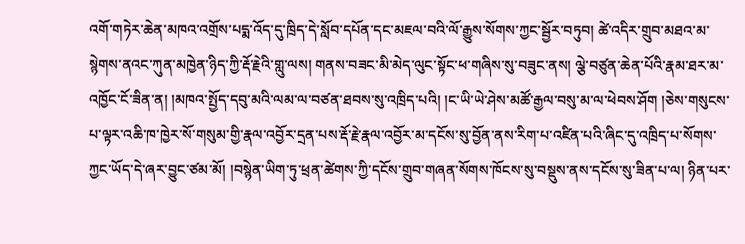འགོ་གཏེར་ཆེན་མཁའ་འགྲོས་པདྨ་འོད་དུ་ཁྲིད་དེ་སློབ་དཔོན་དང་མཇལ་བའི་ལོ་རྒྱུས་སོགས་ཀྱང་སྦྱོར་བཏུབ། ཚེ་འདིར་གྲུབ་མཐའ་མ་སྙེགས་ནའང་ཀུན་མཁྱེན་ཉིད་ཀྱི་རྡོ་རྗེའི་གླུ་ལས། གནས་བཟང་མི་མེད་ལུང་སྟོང་ཕ་གཞིས་སུ་བཟུང་ནས། ལྕེ་བཙུན་ཆེན་པོའི་རྣམ་ཐར་མ་འཁྱོང་ངོ་ཟིན་ན། །མཁའ་སྤྱོད་དབུ་མའི་ལམ་ལ་བཙན་ཐབས་སུ་འཁྲིད་པའི། །ང་ཡི་ཡེ་ཤེས་མཚོ་རྒྱལ་བསུ་མ་ལ་ཕེབས་ཤོག །ཅེས་གསུངས་པ་ལྟར་འཆི་ཁ་ཁྱེར་སོ་གསུམ་གྱི་རྣལ་འབྱོར་དྲན་པས་རྡོ་རྗེ་རྣལ་འབྱོར་མ་དངོས་སུ་བྱོན་ནས་རིག་པ་འཛིན་པའི་ཞིང་དུ་འཁྲིད་པ་སོགས་ཀྱང་ཡོད་དེ་ཞར་བྱུང་ཙམ་མོ། །བསྙེན་ཡིག་ཏུ་ཕྲན་ཚེགས་ཀྱི་དངོས་གྲུབ་གཞན་སོགས་ཁོངས་སུ་བསྡུས་ནས་དངོས་སུ་ཟིན་པ་ལ། ཉིན་པར་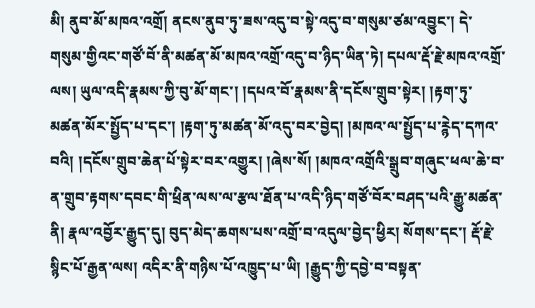མི། ནུབ་མོ་མཁའ་འགྲོ། ནངས་ནུབ་ཏུ་ཟས་འདུ་བ་སྟེ་འདུ་བ་གསུམ་ཙམ་འབྱུང་། དེ་གསུམ་གྱིའང་གཙོ་བོ་ནི་མཚན་མོ་མཁའ་འགྲོ་འདུ་བ་ཉིད་ཡིན་ཏེ། དཔལ་རྡོ་རྗེ་མཁའ་འགྲོ་ལས། ཡུལ་འདི་རྣམས་ཀྱི་བུ་མོ་གང་། །དཔའ་བོ་རྣམས་ནི་དངོས་གྲུབ་སྟེར། །རྟག་ཏུ་མཚན་མོར་སྤྱོད་པ་དང་། །རྟག་ཏུ་མཚན་མོ་འདུ་བར་བྱེད། །མཁའ་ལ་སྤྱོད་པ་ཪྙེད་དཀའ་བའི། །དངོས་གྲུབ་ཆེན་པོ་སྟེར་བར་འགྱུར། །ཞེས་སོ། །མཁའ་འགྲོའི་སྒྲུབ་གཞུང་ཕལ་ཆེ་བ་ན་གྲུབ་རྟགས་དབང་གི་ཕྲིན་ལས་ལ་རྩལ་ཐོན་པ་འདི་ཉིད་གཙོ་བོར་བཤད་པའི་རྒྱུ་མཚན་ནི། རྣལ་འབྱོར་རྒྱུད་དུ། བུད་མེད་ཆགས་པས་འགྲོ་བ་འདུལ་བྱེད་ཕྱིར། སོགས་དང་། རྡོ་རྗེ་སྙིང་པོ་རྒྱན་ལས། འདིར་ནི་གཉིས་པོ་འཁྱུད་པ་ཡི། །རྒྱུད་ཀྱི་དབྱེ་བ་བསྟན་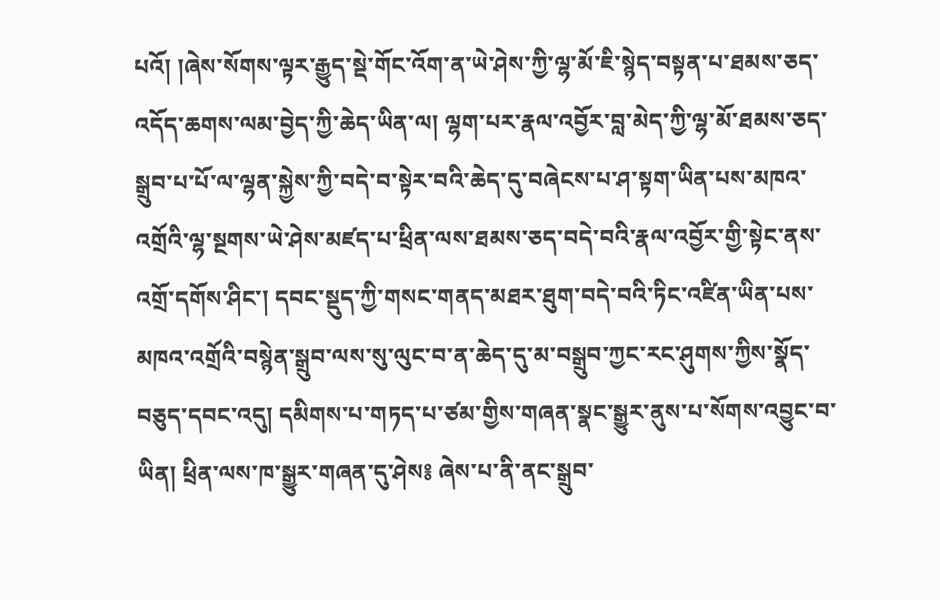པའོ། །ཞེས་སོགས་ལྟར་རྒྱུད་སྡེ་གོང་འོག་ན་ཡེ་ཤེས་ཀྱི་ལྷ་མོ་ཇི་སྙེད་བསྟན་པ་ཐམས་ཅད་འདོད་ཆགས་ལམ་བྱེད་ཀྱི་ཆེད་ཡིན་ལ། ལྷག་པར་རྣལ་འབྱོར་བླ་མེད་ཀྱི་ལྷ་མོ་ཐམས་ཅད་སྒྲུབ་པ་པོ་ལ་ལྷན་སྐྱེས་ཀྱི་བདེ་བ་སྟེར་བའི་ཆེད་དུ་བཞེངས་པ་ཤ་སྟག་ཡིན་པས་མཁའ་འགྲོའི་ལྷ་སྔགས་ཡེ་ཤེས་མཛད་པ་ཕྲིན་ལས་ཐམས་ཅད་བདེ་བའི་རྣལ་འབྱོར་གྱི་སྟེང་ནས་འགྲོ་དགོས་ཤིང་། དབང་སྡུད་ཀྱི་གསང་གནད་མཐར་ཐུག་བདེ་བའི་ཏིང་འཛིན་ཡིན་པས་མཁའ་འགྲོའི་བསྙེན་སྒྲུབ་ལས་སུ་ལུང་བ་ན་ཆེད་དུ་མ་བསྒྲུབ་ཀྱང་རང་ཤུགས་ཀྱིས་སྣོད་བཅུད་དབང་འདུ། དམིགས་པ་གཏད་པ་ཙམ་གྱིས་གཞན་སྣང་སྒྱུར་ནུས་པ་སོགས་འབྱུང་བ་ཡིན། ཕྲིན་ལས་ཁ་སྒྱུར་གཞན་དུ་ཤེས༔ ཞེས་པ་ནི་ནང་སྒྲུབ་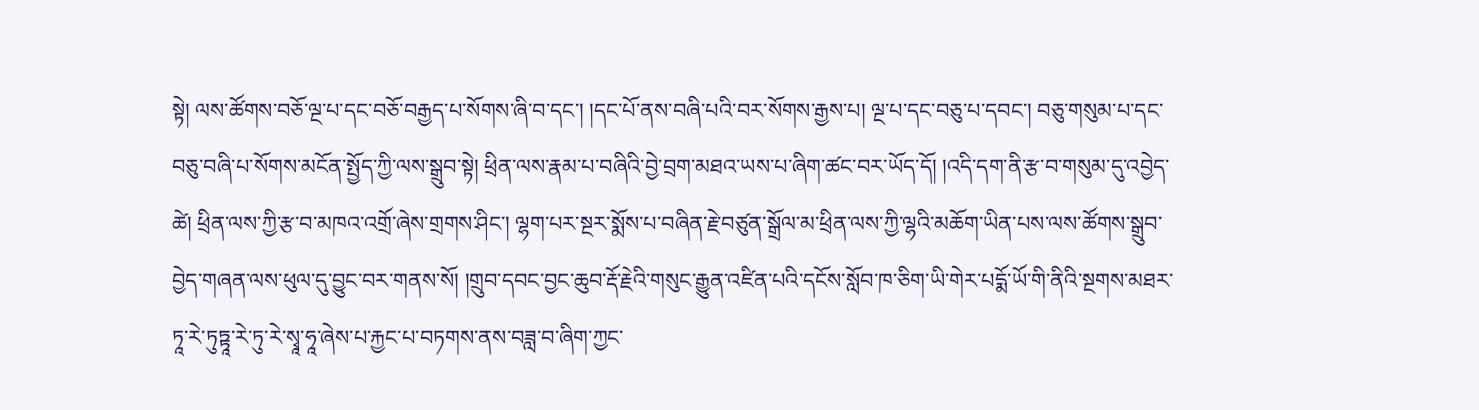སྟེ། ལས་ཚོགས་བཅོ་ལྔ་པ་དང་བཅོ་བརྒྱད་པ་སོགས་ཞི་བ་དང་། །དང་པོ་ནས་བཞི་པའི་བར་སོགས་རྒྱས་པ། ལྔ་པ་དང་བཅུ་པ་དབང་། བཅུ་གསུམ་པ་དང་བཅུ་བཞི་པ་སོགས་མངོན་སྤྱོད་ཀྱི་ལས་སྒྲུབ་སྟེ། ཕྲིན་ལས་རྣམ་པ་བཞིའི་བྱེ་བྲག་མཐའ་ཡས་པ་ཞིག་ཚང་བར་ཡོད་དོ། །འདི་དག་ནི་རྩ་བ་གསུམ་དུ་འབྱེད་ཚེ། ཕྲིན་ལས་ཀྱི་རྩ་བ་མཁའ་འགྲོ་ཞེས་གྲགས་ཤིང་། ལྷག་པར་སྔར་སྨོས་པ་བཞིན་རྗེ་བཙུན་སྒྲོལ་མ་ཕྲིན་ལས་ཀྱི་ལྷའི་མཆོག་ཡིན་པས་ལས་ཚོགས་སྒྲུབ་བྱེད་གཞན་ལས་ཕུལ་དུ་བྱུང་བར་གནས་སོ། །གྲུབ་དབང་བྱང་ཆུབ་རྡོ་རྗེའི་གསུང་རྒྱུན་འཛིན་པའི་དངོས་སློབ་ཁ་ཅིག་ཡི་གེར་པདྨོ་ཡོ་གི་ནིའི་སྔགས་མཐར་ཏཱ་རེ་ཏུཏྟཱ་རེ་ཏུ་རེ་སྭཱ་ཧཱ་ཞེས་པ་རྐྱང་པ་བཏགས་ནས་བཟླ་བ་ཞིག་ཀྱང་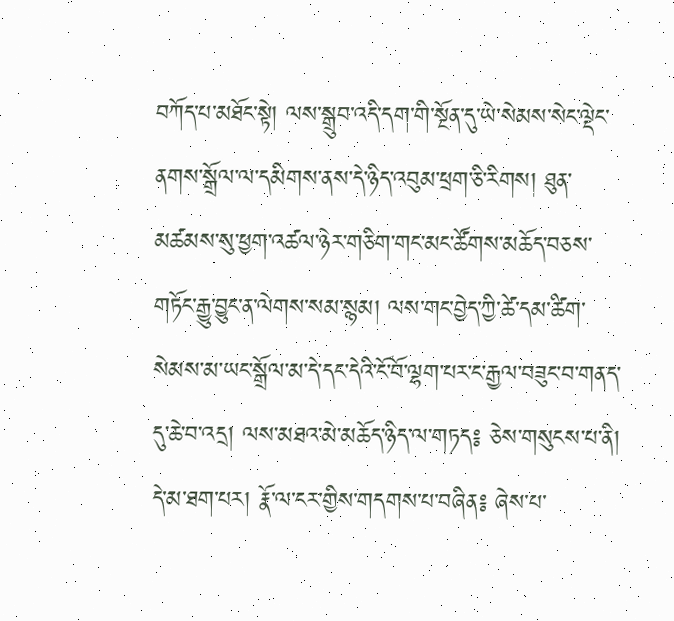བཀོད་པ་མཐོང་སྟེ། ལས་སྒྲུབ་འདི་དག་གི་སྔོན་དུ་ཡེ་སེམས་སེང་ལྡེང་ནགས་སྒྲོལ་ལ་དམིགས་ནས་དེ་ཉིད་འབུམ་ཕྲག་ཅི་རིགས། ཐུན་མཚམས་སུ་ཕྱག་འཚལ་ཉེར་གཅིག་གང་མང་ཚོགས་མཆོད་བཅས་གཏོང་རྒྱུ་བྱུང་ན་ལེགས་སམ་སྙམ། ལས་གང་བྱེད་ཀྱི་ཚེ་དམ་ཚིག་སེམས་མ་ཡང་སྒྲོལ་མ་དེ་དང་དེའི་ངོ་བོ་ལྷག་པར་ང་རྒྱལ་བཟུང་བ་གནད་དུ་ཆེ་བ་འདྲ། ལས་མཐའ་མེ་མཆོད་ཉིད་ལ་གཏད༔ ཅེས་གསུངས་པ་ནི། དེ་མ་ཐག་པར། རྣོ་ལ་ངར་གྱིས་གདགས་པ་བཞིན༔ ཞེས་པ་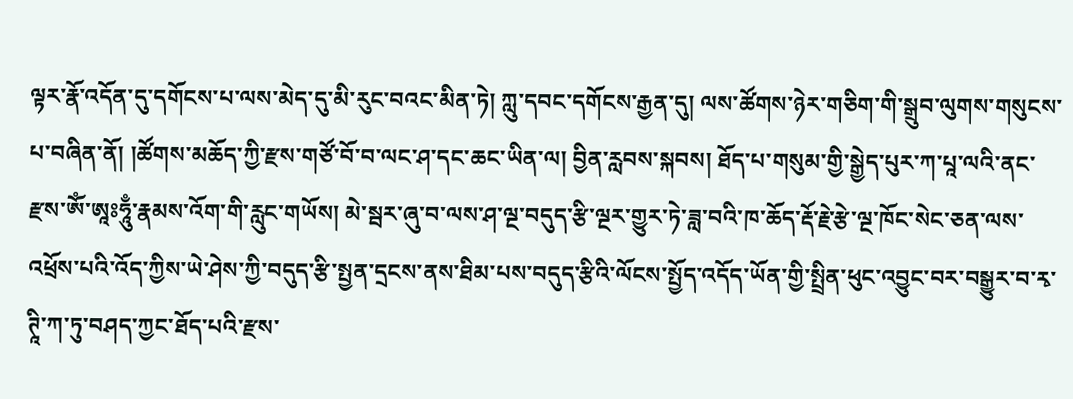ལྟར་རྣོ་འདོན་དུ་དགོངས་པ་ལས་མེད་དུ་མི་རུང་བའང་མིན་ཏེ། ཀླུ་དབང་དགོངས་རྒྱན་དུ། ལས་ཚོགས་ཉེར་གཅིག་གི་སྒྲུབ་ལུགས་གསུངས་པ་བཞིན་ནོ། །ཚོགས་མཆོད་ཀྱི་རྫས་གཙོ་བོ་བ་ལང་ཤ་དང་ཆང་ཡིན་ལ། བྱིན་ཪླབས་སྐབས། ཐོད་པ་གསུམ་གྱི་སྒྱེད་པུར་ཀ་པཱ་ལའི་ནང་རྫས་ཨོཾ་ཨཱཿཧཱུྃ་རྣམས་འོག་གི་རླུང་གཡོས། མེ་སྦར་ཞུ་བ་ལས་ཤ་ལྔ་བདུད་རྩི་ལྔར་གྱུར་ཏེ་ཟླ་བའི་ཁ་ཆོད་རྡོ་རྗེ་རྩེ་ལྔ་ཁོང་སེང་ཅན་ལས་འཕྲོས་པའི་འོད་ཀྱིས་ཡེ་ཤེས་ཀྱི་བདུད་རྩི་སྤྱན་དྲངས་ནས་ཐིམ་པས་བདུད་རྩིའི་ལོངས་སྤྱོད་འདོད་ཡོན་གྱི་སྤྲིན་ཕུང་འབྱུང་བར་བསྒྱུར་བ་རྭ་ཊཱི་ཀ་ཏུ་བཤད་ཀྱང་ཐོད་པའི་རྫས་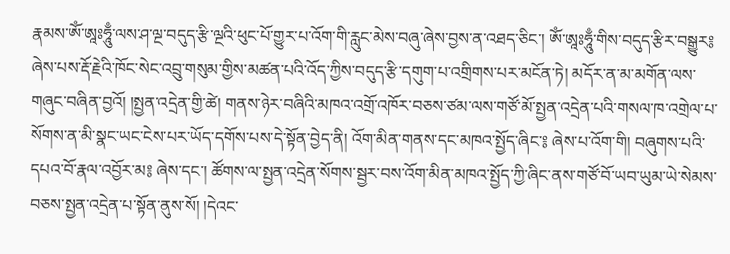རྣམས་ཨོཾ་ཨཱཿཧཱུྃ་ལས་ཤ་ལྔ་བདུད་རྩི་ལྔའི་ཕུང་པོ་གྱུར་པ་འོག་གི་རླུང་མེས་བཞུ་ཞེས་བྱས་ན་འཐད་ཅིང་། ཨོཾ་ཨཱཿཧཱུྃ་གིས་བདུད་རྩིར་བསྒྱུར༔ ཞེས་པས་རྡོ་རྗེའི་ཁོང་སེང་འབྲུ་གསུམ་གྱིས་མཚན་པའི་འོད་ཀྱིས་བདུད་རྩི་དགུག་པ་འགྲིགས་པར་མངོན་ཏེ། མདོར་ན་མ་མགོན་ལས་གཞུང་བཞིན་བྱའོ། །སྤྱན་འདྲེན་གྱི་ཚེ། གནས་ཉེར་བཞིའི་མཁའ་འགྲོ་འཁོར་བཅས་ཙམ་ལས་གཙོ་མོ་སྤྱན་འདྲེན་པའི་གསལ་ཁ་འགྲེལ་པ་སོགས་ན་མི་སྣང་ཡང་ངེས་པར་ཡོད་དགོས་པས་དེ་སྟོན་བྱེད་ནི། འོག་མིན་གནས་དང་མཁའ་སྤྱོད་ཞིང་༔ ཞེས་པ་འོག་གི། བཞུགས་པའི་དཔའ་བོ་རྣལ་འབྱོར་མ༔ ཞེས་དང་། ཚོགས་ལ་སྤྱན་འདྲེན་སོགས་སྦྱར་བས་འོག་མིན་མཁའ་སྤྱོད་ཀྱི་ཞིང་ནས་གཙོ་བོ་ཡབ་ཡུམ་ཡེ་སེམས་བཅས་སྤྱན་འདྲེན་པ་སྟོན་ནུས་སོ། །དེའང་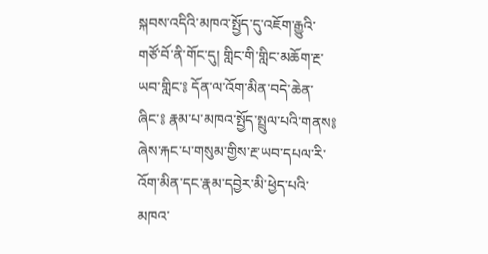སྐབས་འདིའི་མཁའ་སྤྱོད་དུ་འཇོག་རྒྱུའི་གཙོ་བོ་ནི་གོང་དུ། གླིང་གི་གླིང་མཆོག་རྔ་ཡབ་གླིང་༔ དོན་ལ་འོག་མིན་བདེ་ཆེན་ཞིང་༔ རྣམ་པ་མཁའ་སྤྱོད་སྤྲུལ་པའི་གནས༔ ཞེས་རྐང་པ་གསུམ་གྱིས་རྔ་ཡབ་དཔལ་རི་འོག་མིན་དང་རྣམ་དབྱེར་མི་ཕྱེད་པའི་མཁའ་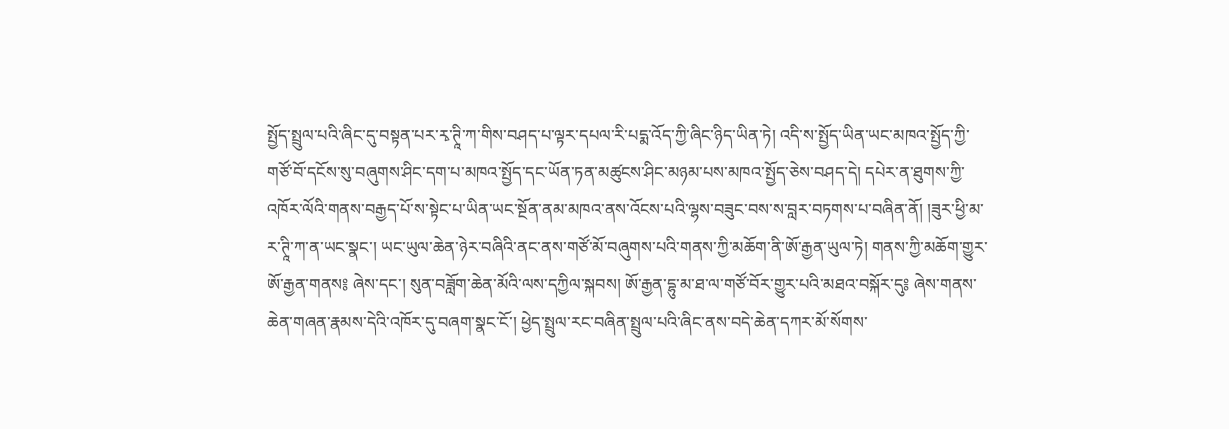སྤྱོད་སྤྲུལ་པའི་ཞིང་དུ་བསྟན་པར་རྭ་ཊཱི་ཀ་གིས་བཤད་པ་ལྟར་དཔལ་རི་པདྨ་འོད་ཀྱི་ཞིང་ཉིད་ཡིན་ཏེ། འདི་ས་སྤྱོད་ཡིན་ཡང་མཁའ་སྤྱོད་ཀྱི་གཙོ་བོ་དངོས་སུ་བཞུགས་ཤིང་དག་པ་མཁའ་སྤྱོད་དང་ཡོན་ཏན་མཚུངས་ཤིང་མཉམ་པས་མཁའ་སྤྱོད་ཅེས་བཤད་དེ། དཔེར་ན་ཐུགས་ཀྱི་འཁོར་ལོའི་གནས་བརྒྱད་པོ་ས་སྟེང་པ་ཡིན་ཡང་སྔོན་ནམ་མཁའ་ནས་འོངས་པའི་ལྷས་བཟུང་བས་ས་བླར་བཏགས་པ་བཞིན་ནོ། །ཟུར་ཕྱི་མ་ར་ཊཱི་ཀ་ན་ཡང་སྣང་། ཡང་ཡུལ་ཆེན་ཉེར་བཞིའི་ནང་ནས་གཙོ་མོ་བཞུགས་པའི་གནས་ཀྱི་མཆོག་ནི་ཨོ་རྒྱན་ཡུལ་ཏེ། གནས་ཀྱི་མཆོག་གྱུར་ཨོ་རྒྱན་གནས༔ ཞེས་དང་། སུན་བཟློག་ཆེན་མོའི་ལས་དཀྱིལ་སྐབས། ཨོ་རྒྱན་དྷུ་མ་ཐ་ལ་གཙོ་བོར་གྱུར་པའི་མཐའ་བསྐོར་དུ༔ ཞེས་གནས་ཆེན་གཞན་རྣམས་དེའི་འཁོར་དུ་བཞག་སྣང་ངོ་། ཕྱེད་སྤྲུལ་རང་བཞིན་སྤྲུལ་པའི་ཞིང་ནས་བདེ་ཆེན་དཀར་མོ་སོགས་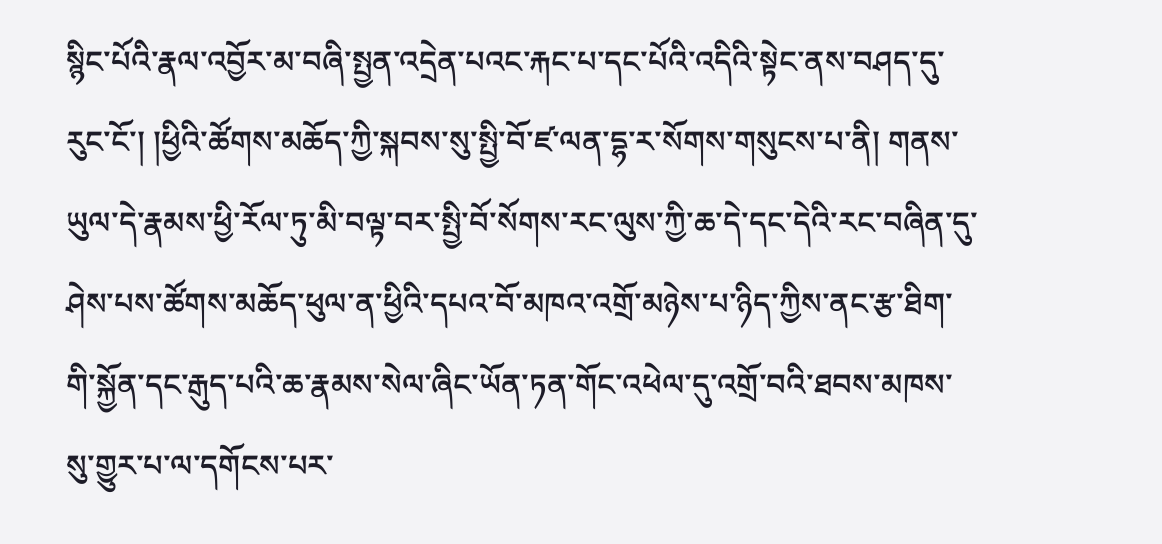སྙིང་པོའི་རྣལ་འབྱོར་མ་བཞི་སྤྱན་འདྲེན་པའང་རྐང་པ་དང་པོའི་འདིའི་སྟེང་ནས་བཤད་དུ་རུང་ངོ་། །ཕྱིའི་ཚོགས་མཆོད་ཀྱི་སྐབས་སུ་སྤྱི་བོ་ཛ་ལན་དྷ་ར་སོགས་གསུངས་པ་ནི། གནས་ཡུལ་དེ་རྣམས་ཕྱི་རོལ་ཏུ་མི་བལྟ་བར་སྤྱི་བོ་སོགས་རང་ལུས་ཀྱི་ཆ་དེ་དང་དེའི་རང་བཞིན་དུ་ཤེས་པས་ཚོགས་མཆོད་ཕུལ་ན་ཕྱིའི་དཔའ་བོ་མཁའ་འགྲོ་མཉེས་པ་ཉིད་ཀྱིས་ནང་རྩ་ཐིག་གི་སྐྱོན་དང་རྒུད་པའི་ཆ་རྣམས་སེལ་ཞིང་ཡོན་ཏན་གོང་འཕེལ་དུ་འགྲོ་བའི་ཐབས་མཁས་སུ་གྱུར་པ་ལ་དགོངས་པར་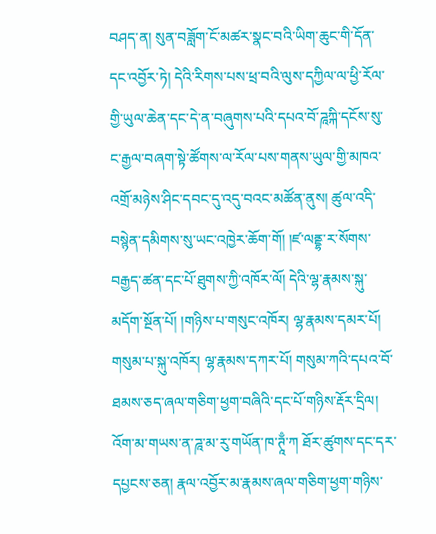བཤད་ན། སུན་བཟློག་ངོ་མཚར་སྣང་བའི་ཡིག་ཆུང་གི་དོན་དང་འབྱོར་ཏེ། དེའི་རིགས་པས་ཕྲ་བའི་ལུས་དཀྱིལ་ལ་ཕྱི་རོལ་གྱི་ཡུལ་ཆེན་དང་དེ་ན་བཞུགས་པའི་དཔའ་བོ་ཌཱཀྐི་དངོས་སུ་ང་རྒྱལ་བཞག་སྟེ་ཚོགས་ལ་རོལ་པས་གནས་ཡུལ་གྱི་མཁའ་འགྲོ་མཉེས་ཤིང་དབང་དུ་འདུ་བའང་མཚོན་ནུས། ཚུལ་འདི་བསྙེན་དམིགས་སུ་ཡང་འཁྱེར་ཆོག་གོ། །ཛ་ལནྡྷ་ར་སོགས་བརྒྱད་ཚན་དང་པོ་ཐུགས་ཀྱི་འཁོར་ལོ། དེའི་ལྷ་རྣམས་སྐུ་མདོག་སྔོན་པོ། །གཉིས་པ་གསུང་འཁོར། ལྷ་རྣམས་དམར་པོ། གསུམ་པ་སྐུ་འཁོར། ལྷ་རྣམས་དཀར་པོ། གསུམ་ཀའི་དཔའ་བོ་ཐམས་ཅད་ཞལ་གཅིག་ཕྱག་བཞིའི་དང་པོ་གཉིས་རྡོར་དྲིལ། འོག་མ་གཡས་ན་ཌཱ་མ་རུ་གཡོན་ཁ་ཊཱྃ་ཀ ཐོར་ཚུགས་དང་དར་དཔྱངས་ཅན། རྣལ་འབྱོར་མ་རྣམས་ཞལ་གཅིག་ཕྱག་གཉིས་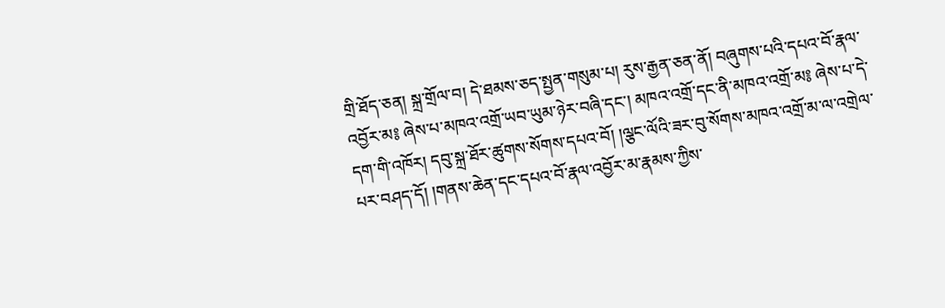གྲི་ཐོད་ཅན། སྐྲ་གྲོལ་བ། དེ་ཐམས་ཅད་སྤྱན་གསུམ་པ། རུས་རྒྱན་ཅན་ནོ། བཞུགས་པའི་དཔའ་བོ་རྣལ་འབྱོར་མ༔ ཞེས་པ་མཁའ་འགྲོ་ཡབ་ཡུམ་ཉེར་བཞི་དང་། མཁའ་འགྲོ་དང་ནི་མཁའ་འགྲོ་མ༔ ཞེས་པ་དེ་དག་གི་འཁོར། དབུ་སྐྲ་ཐོར་ཚུགས་སོགས་དཔའ་བོ། །ལྕང་ལོའི་ཟར་བུ་སོགས་མཁའ་འགྲོ་མ་ལ་འགྲེལ་པར་བཤད་དོ། །གནས་ཆེན་དང་དཔའ་བོ་རྣལ་འབྱོར་མ་རྣམས་ཀྱིས་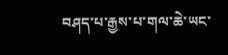བཤད་པ་རྒྱས་པ་གལ་ཆེ་ཡང་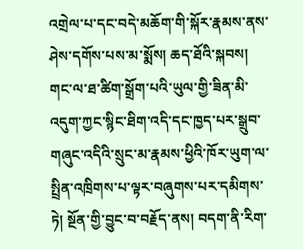འགྲེལ་པ་དང་བདེ་མཆོག་གི་སྐོར་རྣམས་ནས་ཤེས་དགོས་པས་མ་སྨོས། ཆད་ཐོའི་སྐབས། གང་ལ་ཐ་ཚིག་སྒྲོག་པའི་ཡུལ་གྱི་ཟིན་མི་འདུག་ཀྱང་སྙིང་ཐིག་འདི་དང་ཁྱད་པར་སྒྲུབ་གཞུང་འདིའི་སྲུང་མ་རྣམས་ཕྱིའི་ཁོར་ཡུག་ལ་སྤྲིན་འཁྲིགས་པ་ལྟར་བཞུགས་པར་དམིགས་ཏེ། སྔོན་གྱི་བྱུང་བ་བརྗོད་ནས། བདག་ནི་རིག་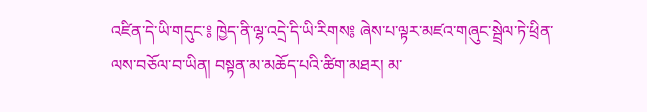འཛིན་དེ་ཡི་གདུང་༔ ཁྱེད་ནི་ལྷ་འདྲེ་དི་ཡི་རིགས༔ ཞེས་པ་ལྟར་མཛའ་གཞུང་སྦྲེལ་ཏེ་ཕྲིན་ལས་བཅོལ་བ་ཡིན། བསྟན་མ་མཆོད་པའི་ཚིག་མཐར། མ་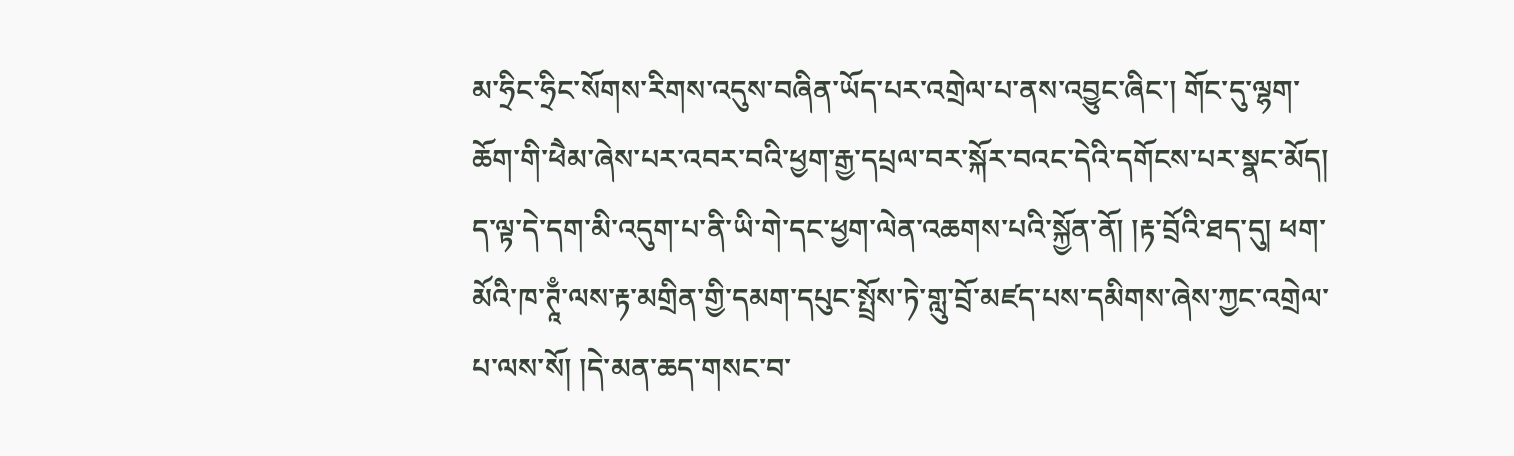མ་ཧྲིང་ཧྲིང་སོགས་རིགས་འདུས་བཞིན་ཡོད་པར་འགྲེལ་པ་ནས་འབྱུང་ཞིང་། གོང་དུ་ལྷག་ཆོག་གི་ཕཻམ་ཞེས་པར་འབར་བའི་ཕྱག་རྒྱ་དཔྲལ་བར་སྐོར་བའང་དེའི་དགོངས་པར་སྣང་མོད། ད་ལྟ་དེ་དག་མི་འདུག་པ་ནི་ཡི་གེ་དང་ཕྱག་ལེན་འཆགས་པའི་སྐྱོན་ནོ། །རྟ་བྲོའི་ཐད་དུ། ཕག་མོའི་ཁ་ཊཱྃ་ལས་རྟ་མགྲིན་གྱི་དམག་དཔུང་སྤྲོས་ཏེ་གླུ་བྲོ་མཛད་པས་དམིགས་ཞེས་ཀྱང་འགྲེལ་པ་ལས་སོ། །དེ་མན་ཆད་གསང་བ་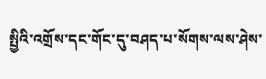སྤྱིའི་འགྲོས་དང་གོང་དུ་བཤད་པ་སོགས་ལས་ཤེས་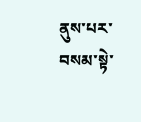ནུས་པར་བསམ་སྟེ་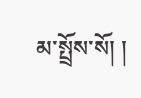མ་སྤྲོས་སོ། །